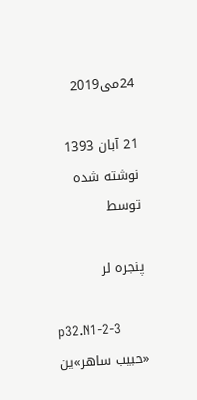24می2019

21 آبان 1393 نوشته شده توسط

پنجره لر

p32.N1-2-3
«حبیب ساهر»ین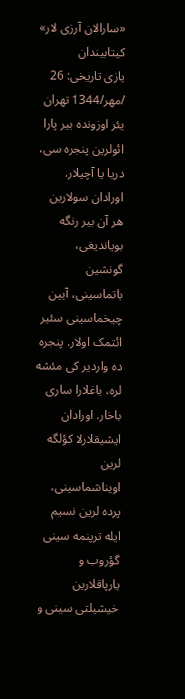«سارالان آرزی لار» کیتابیندان
یازی تاریخی: 26 /مهر/1344 تهران
یئر اوزونده بیر پارا ائولرین پنجره سی، دریا یا آچیلار. اورادان سولارین هر آن بیر رنگه بویاندیغی، گونشین باتماسینی، آیین چیخماسینی سئیر ائتمک اولار. پنجره ده واردیر کی مئشه لره، باغلارا ساری باخار. اورادان ایشیقلارلا کؤلگه لرین اویناشماسینی، پرده لرین نسیم ایله ترپنمه سینی گؤروب و یارپاقلارین خیشیلتی سینی و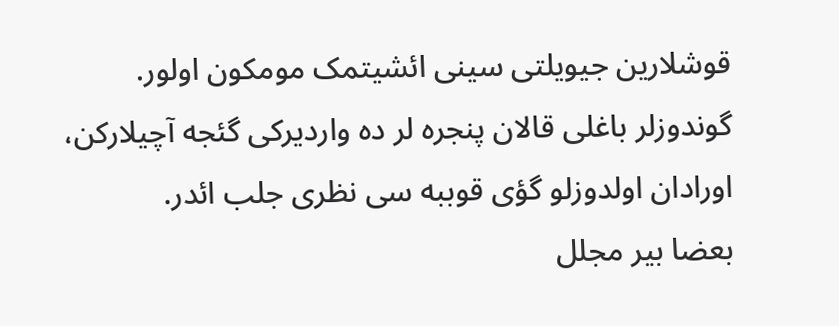قوشلارین جیویلتی سینی ائشیتمک مومکون اولور.
گوندوزلر باغلی قالان پنجره لر ده واردیرکی گئجه آچیلارکن، اورادان اولدوزلو گؤی قوببه سی نظری جلب ائدر.
بعضا بیر مجلل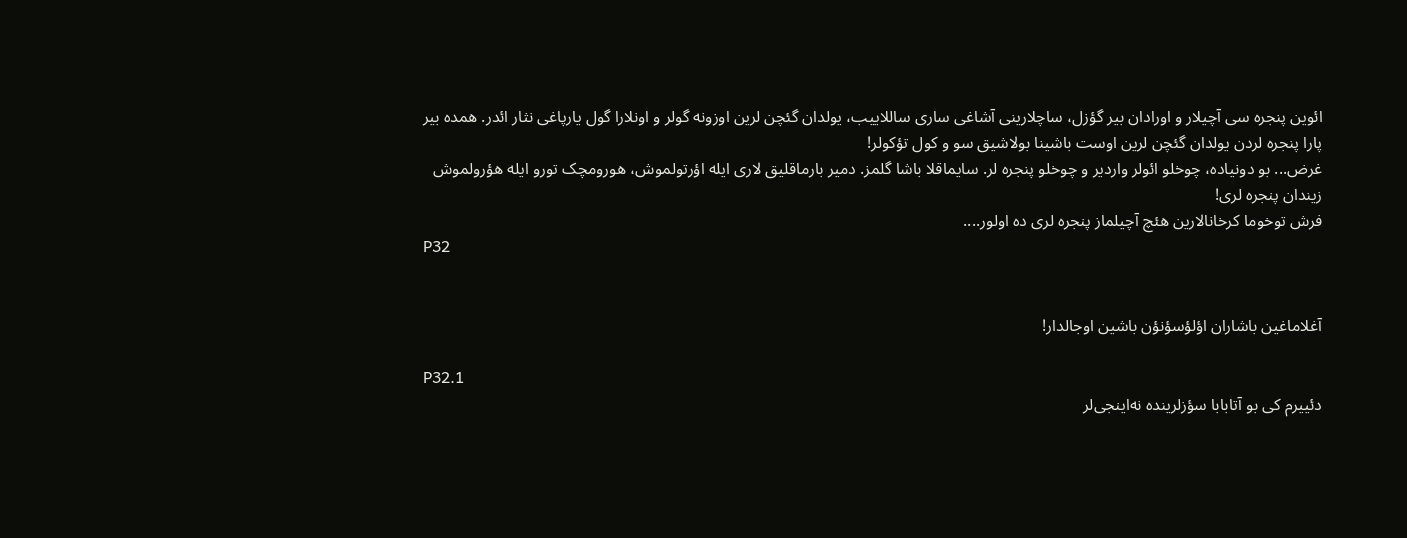ائوین پنجره سی آچیلار و اورادان بیر گؤزل، ساچلارینی آشاغی ساری ساللاییب، یولدان گئچن لرین اوزونه گولر و اونلارا گول یارپاغی نثار ائدر. همده بیر پارا پنجره لردن یولدان گئچن لرین اوست باشینا بولاشیق سو و کول تؤکولر!
غرض... بو دونیاده، چوخلو ائولر واردیر و چوخلو پنجره لر. سایماقلا باشا گلمز. دمیر بارماقلیق لاری ایله اؤرتولموش، هورومچک تورو ایله هؤرولموش زیندان پنجره لری!
فرش توخوما کرخانالارین هئچ آچیلماز پنجره لری ده اولور....
P32


آغلاماغین باشاران اؤلؤسؤنؤن باشین اوجالدار!

P32.1
دئییرم کی بو آتابابا سؤزلرینده نه‌اینجی‌لر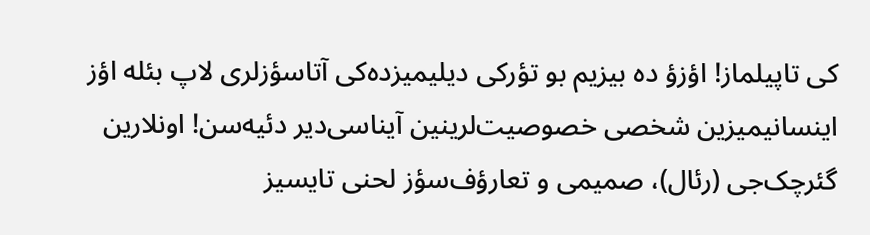کی تاپیلماز! اؤزؤ ده بیزیم بو تؤرکی دیلیمیزده‌کی آتاسؤزلری لاپ بئله اؤز اینسانیمیزین شخصی خصوصیت‌لرینین آیناسی‌دیر دئیه‌سن! اونلارین گئرچک‌جی (رئال)، صمیمی و تعارؤف‌سؤز لحنی تایسیز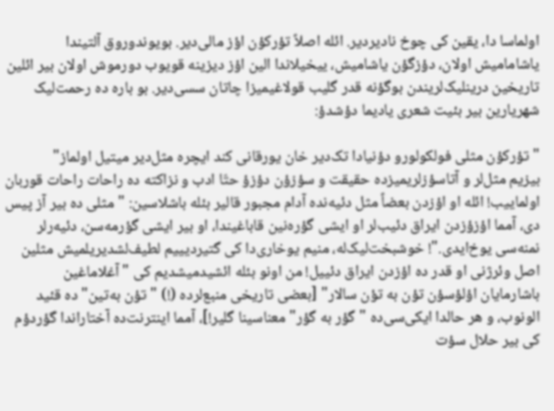اولماسا دا، یقین کی چوخ نادیردیر. ائله اصلاً تؤرکؤن اؤز مالی‌دیر. بویوندوروق آلتیندا یاشامامیش اولان، دؤزگؤن یاشامیش، ییخیلاندا الین اؤز دیزینه قویوب دورموش اولان بیر ائلین تاریخین درینلیک‌‌لریندن بوگؤنه قدر گلیب قولاغیمیزا چاتان سسی‌دیر. بو باره ده رحمت‌لیک شهریارین بیر بئیت شعری یادیما دؤشدؤ:

"تؤرکؤن مثلی فولکولورو دؤنیادا تک‌دیر خان یورقانی کند ایچره مثل‌دیر میتیل اولماز"
بیزیم مثل‌‌لر و آتاسؤزلریمیزده حقیقت و سؤزؤن دؤزؤ حتّا ادب و نزاکته ده راحات راحات قوربان اولماییب! ائله او اؤزدن بعضاً مثل دئیه‌نده آدام مجبور قالیر بئله باشلاسین: "مثلی ده بیر آز پیس دی، آمما اؤزؤزدن ایراق دئیب‌لر او ایشی گؤره‌نین قاباغیندا، او بیر ایشی گؤرمه‌سن، دئیه‌رلر نمنه‌سی یوخ‌ایدی."! خوشبخت‌لیک‌له، منیم یوخاری‌دا کی گتیردیییم لطیف‌لشدیریلمیش مثلین اصل وئرژنی او قدر ده اؤزدن ایراق دئییل! من اونو بئله ائشیدمیشدیم کی "آغلاماغین باشارمایان اؤلؤسؤن تؤن به تؤن سالار" [بعضی تاریخی منبع‌لرده (!) "تؤن به‌تین" ده قئید الونوب، و هر حالدا ایکی‌سی‌ده "گؤر به گؤر" معناسینا گلیر!]، آمما اینترنت‌ده آختاراندا گؤردؤم کی بیر حلال سؤت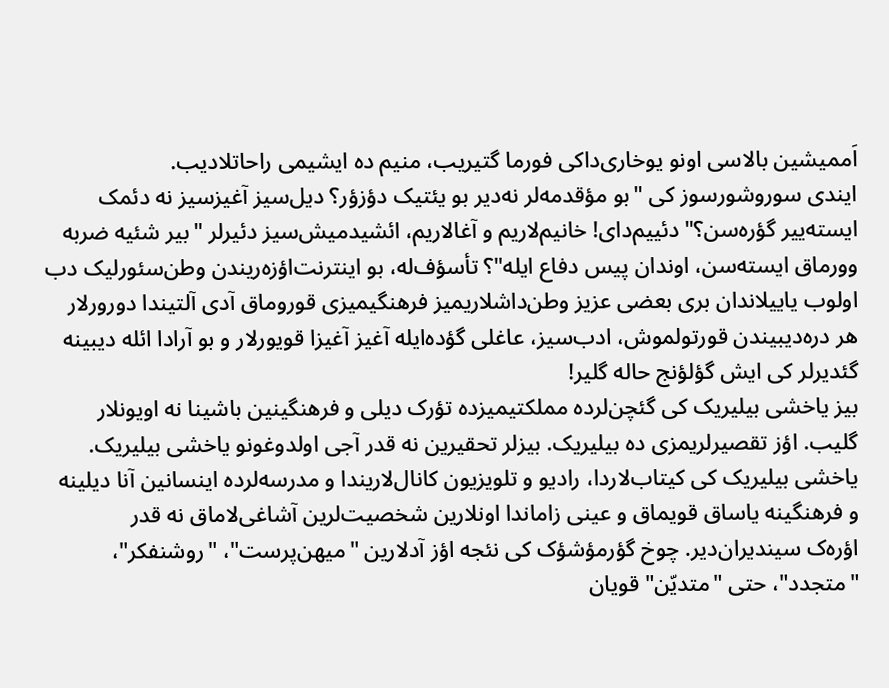اَممیشین بالاسی اونو یوخاری‌داکی فورما گتیریب، منیم ده ایشیمی راحاتلادیب.
ایندی سوروشورسوز کی "بو مؤقدمه‌لر نه‌دیر بو یئتیک دؤزؤر؟ دیل‌سیز آغیزسیز نه دئمک ایسته‌ییر گؤره‌سن؟" دئییم‌دای! خانیم‌لاریم و آغالاریم، ائشیدمیش‌سیز دئیرلر "بیر شئیه ضربه وورماق ایسته‌سن، اوندان پیس دفاع ایله"؟ تأسؤف‌له، بو اینترنت‌اؤزه‌ریندن وطن‌سئورلیک دب اولوب یاییلاندان بری بعضی عزیز وطن‌داشلاریمیز فرهنگیمیزی قوروماق آدی آلتیندا دورورلار هر دره‌دیبیندن قورتولموش، ادب‌سیز، عاغلی گؤده‌ایله آغیز آغیزا قویورلار و بو آرادا ائله دیبینه گئدیرلر کی ایش گؤلؤنج حاله گلیر!
بیز یاخشی بیلیریک کی گئچن‌لرده مملکتیمیزده تؤرک دیلی و فرهنگینین باشینا نه اویونلار گلیب. اؤز تقصیرلریمزی ده بیلیریک. بیزلر تحقیرین نه قدر آجی‌ اولدوغونو یاخشی بیلیریک. یاخشی بیلیریک کی کیتاب‌لاردا، رادیو و تلویزیون کانال‌لاریندا و مدرسه‌لرده اینسانین آنا دیلینه و فرهنگینه یاساق قویماق و عینی زاماندا اونلارین شخصیت‌لرین آشاغی‌لاماق نه قدر اؤره‌ک ‌سیندیران‌‌دیر. چوخ گؤرمؤشؤک کی نئجه اؤز آدلارین "میهن‌‌‌پرست"، "روشنفکر"، "متجدد"، حتی "متدیّن" قویان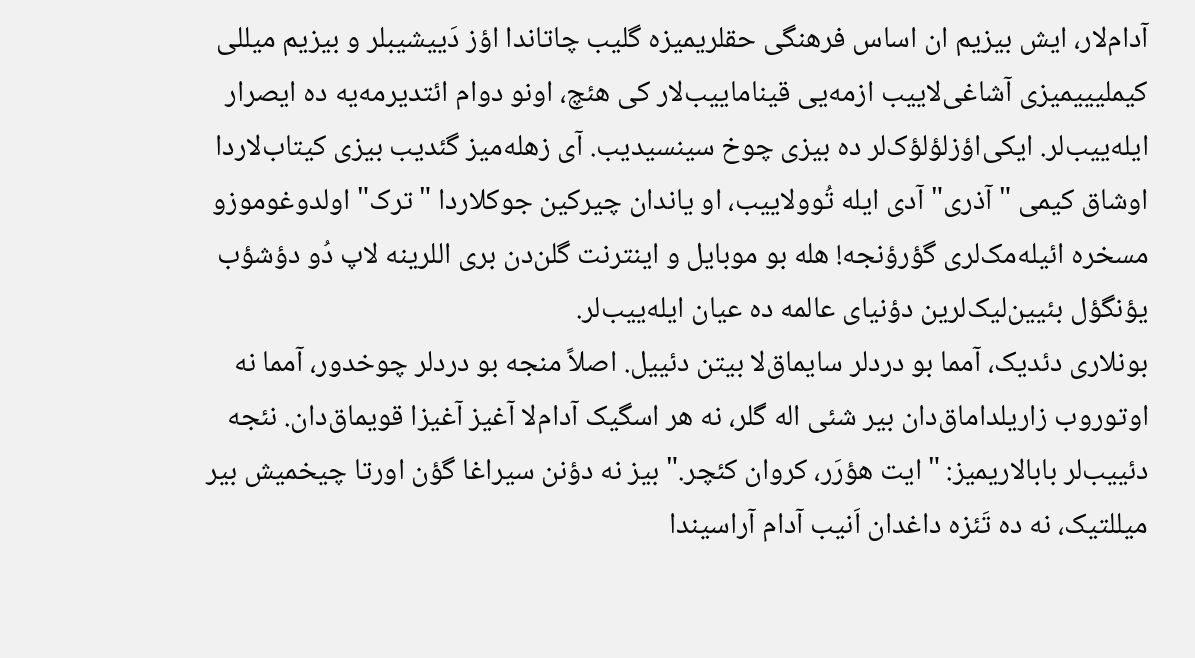آدام‌لار، ایش بیزیم ان اساس فرهنگی حقلریمیزه گلیب چاتاندا اؤز دَییشیبلر و بیزیم میللی کیملیییمیزی آشاغی‌لاییب ازمه‌یی قیناماییب‌لار کی هئچ، اونو دوام ائتدیرمه‌یه ده ایصرار ایله‌ییب‌لر. ایکی‌اؤزلؤلؤک‌لر ده بیزی چوخ سینسیدیب. آی زهله‌میز گئدیب بیزی کیتاب‌لاردا اوشاق کیمی ‌"آذری" آدی ایله تُوولاییب، او یاندان چیرکین جوکلاردا "ترک" اولدوغوموزو مسخره ائیله‌مک‌لری گؤرؤنجه! هله بو موبایل و اینترنت گلن‌دن بری اللرینه لاپ دُو دؤشؤب یؤنگؤل بئیین‌‌لیک‌لرین دؤنیای عالمه ده عیان ایله‌‌ییب‌لر.
بونلاری دئدیک، آمما بو دردلر سایماق‌لا بیتن دئییل. اصلاً منجه بو دردلر چوخدور، آمما نه اوتوروب زاریلداماق‌دان بیر شئی اله گلر، نه هر اسگیک آدام‌لا آغیز آغیزا قویماق‌‌دان. نئجه دئییب‌لر بابالاریمیز: "ایت هؤرَر، کروان کئچر." بیز نه دؤنن سیراغا گؤن اورتا چیخمیش بیر میللتیک، نه ده تَئزه داغدان اَنیب آدام آراسیندا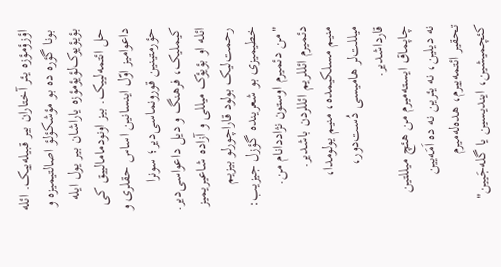اؤزؤمؤزه یئر آختاران بیر قبیله‌ییک. ائله بونا گؤره ده بو مؤشکؤلؤ اصالتیمیزه و بؤیؤیوک‌لؤیؤمؤزه یاراشان بیر یول ایله حل ائتمه‌لییک. بیز اونودمامالییق کی داعوامیز اوّل اینسانین اساس حقلری و حؤرمتینین قورونماسی‌دیر؛ سونرا کیملیک، فرهنگ و دیل داعواسی‌دیر. ائله او بؤیؤک میللی و آزاده شاعیریمیز رحمت‌لیک بولود قاراچورلو بیزیم خطیمیزی بو شعرینده گؤزل جیزیب:
"من دئمیرم اوستون نژاددانام من.
دئمیرم ائللریم ائللردن باشدیر.
منیم مسلکیمده، منیم یولومدا،
میللت‌لر هامیسی دُست‌دور، قارداشدیر.
چاپماق ایسته‌میرم من هئچ میللتین
نه دیلین، نه یئرین نه ده اَمَه‌یین
تحقیر ائتمه‌ییرم، هده‌له‌میرم
کئچمیشین، ایندیسین یا گله‌جَیین"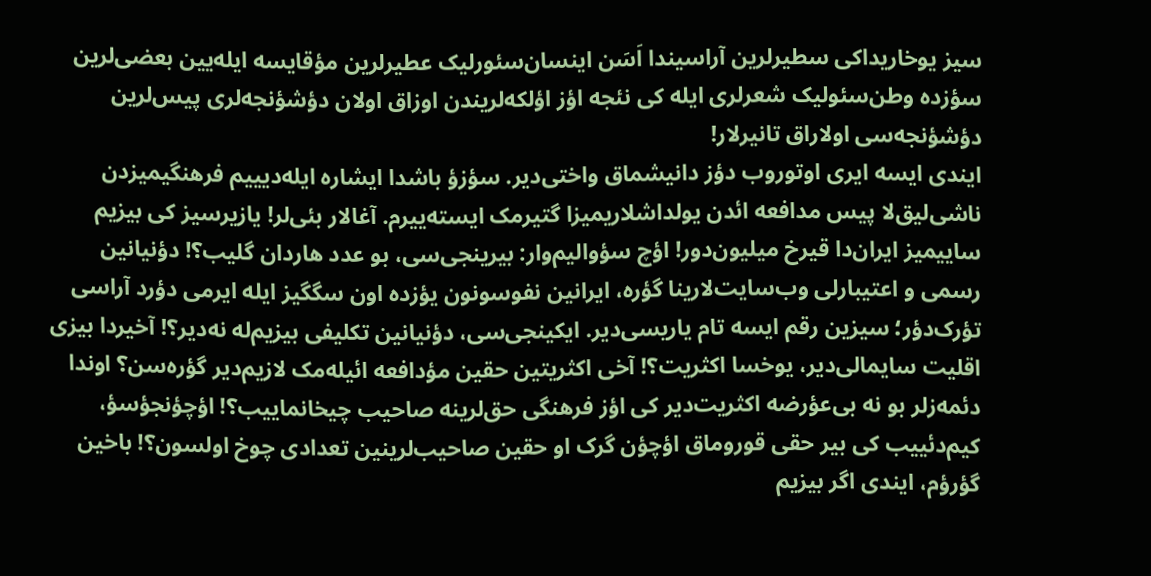سیز یوخاریداکی سطیرلرین آراسیندا اَسَن اینسان‌سئورلیک عطیرلرین مؤقایسه ایله‌یین بعضی‌لرین سؤزده وطن‌سئولیک شعرلری ایله ‌کی نئجه اؤز اؤلکه‌‌لریندن اوزاق اولان دؤشؤنجه‌لری پیس‌لرین دؤشؤنجه‌سی اولاراق تانیرلار!
ایندی ایسه ایری اوتوروب دؤز دانیشماق واختی‌دیر. سؤزؤ باشدا ایشاره ایله‌دیییم فرهنگیمیزدن ناشی‌لیق‌‌لا پیس مدافعه ائدن یولداشلاریمیزا گتیرمک ایسته‌ییرم. آغالار بئی‌لر! یازیرسیز کی بیزیم ساییمیز ایران‌دا قیرخ میلیون‌دور! اؤچ سؤوالیم‌وار: بیرینجی‌سی، بو عدد هاردان گلیب؟! دؤنیانین رسمی و اعتیبارلی وب‌سایت‌لارینا گؤره، ایرانین نفوسونون یؤزده اون سگگیز ایله ایرمی دؤرد آراسی تؤرک‌‌دؤر؛ سیزین رقم ایسه تام یاریسی‌دیر. ایکینجی‌سی، دؤنیانین تکلیفی بیزیم‌له نه‌دیر؟! آخیردا بیزی اقلیت سایمالی‌دیر، یوخسا اکثریت؟! آخی اکثریتین حقین مؤدافعه ائیله‌مک لازیم‌دیر گؤره‌سن؟ اوندا دئمه‌زلر بو نه بی‌عؤرضه اکثریت‌دیر کی اؤز فرهنگی حق‌لرینه صاحیب چیخانماییب؟! اؤچؤنجؤسؤ، کیم‌دئییب کی بیر حقی قوروماق اؤچؤن گرک او حقین صاحیب‌لرینین تعدادی چوخ اولسون؟! باخین گؤرؤم، ایندی اگر بیزیم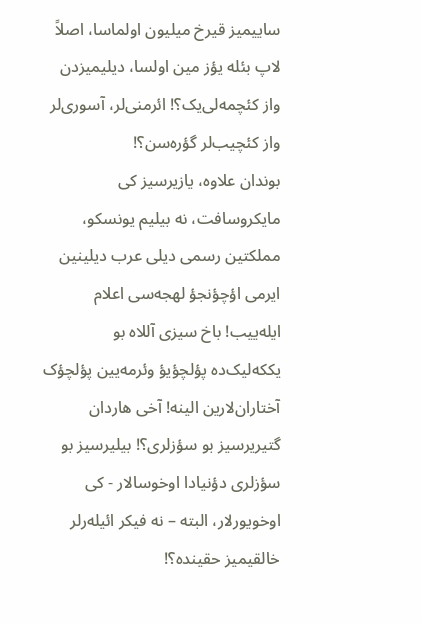ساییمیز قیرخ میلیون اولماسا، اصلاً لاپ بئله یؤز مین اولسا، دیلیمیزدن واز کئچمه‌لی‌یک؟! ائرمنی‌لر، آسوری‌لر واز کئچیب‌لر گؤره‌سن؟!
بوندان علاوه، یازیرسیز کی مایکروسافت، نه بیلیم یونسکو، مملکتین رسمی دیلی عرب دیلینین ایرمی اؤچؤنجؤ لهجه‌سی اعلام ایله‌ییب! باخ سیزی آللاه بو یککه‌لیک‌ده پؤلچؤیؤ وئرمه‌یین پؤلچؤک آختاران‌لارین الینه! آخی هاردان گتیریرسیز بو سؤزلری؟! بیلیرسیز بو سؤزلری دؤنیادا اوخوسالار - کی اوخویورلار، البته – نه فیکر ائیله‌رلر خالقیمیز حقینده؟!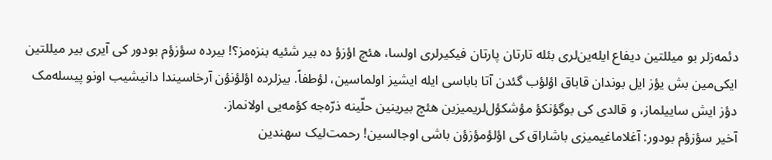دئمه‌زلر بو میللتین دیفاع ایله‌ین‌لری بئله تارتان پارتان فیکیرلری اولسا، هئچ اؤزؤ ده بیر شئیه بنزه‌مز؟! بیرده سؤزؤم بودور کی آیری بیر میللتین ایکی‌مین بش یؤز ایل بوندان قاباق اؤلؤب گئدن آتا باباسی ایله ایشیز اولماسین، لؤطفاً. بیزلرده اؤلؤنؤن آرخاسیندا دانیشیب اونو پیسله‌مک دؤز ایش ساییلماز، و قالدی کی بوگؤنکؤ مؤشکؤل‌لریمیزین هئچ بیرینین حلّینه ذرّه‌‌جه کؤمه‌یی اولانماز.
آخیر سؤزؤم بودور: آغلاماغیمیزی باشاراق کی اؤلؤمؤزؤن باشی اوجالسین! رحمت‌لیک سهندین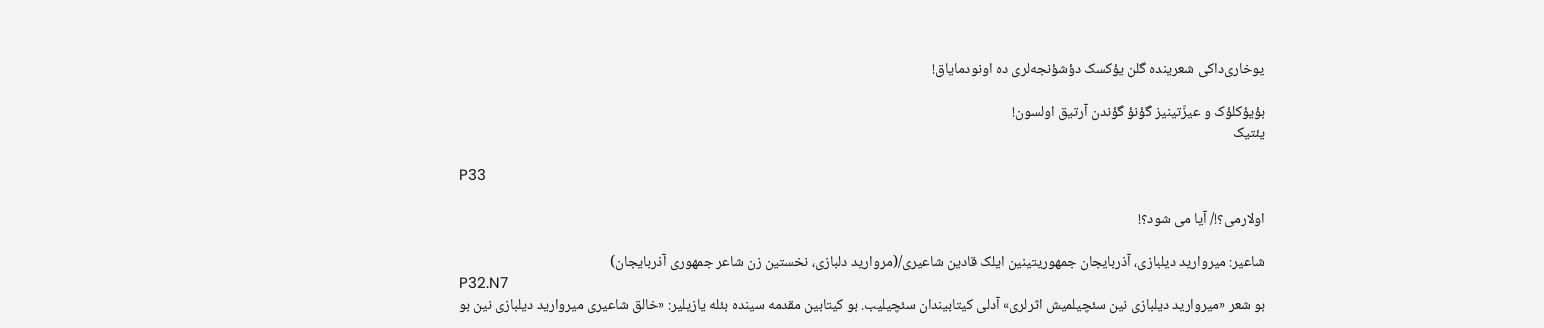یوخاری‌داکی شعرینده گلن یؤکسک دؤشؤنجه‌لری ده اونودمایاق!

بؤیؤکلؤک و عیزّتینیز گؤنؤ گؤندن آرتیق اولسون!
یئتیک

P33

اولارمی؟!/ آیا می شود؟!

شاعیر: میروارید دیلبازی، آذربایجان جمهوریتینین ایلک قادین شاعیری/(مروارید دلبازی، نخستین زن شاعر جمهوری آذربایجان)
P32.N7
بو شعر «میروارید دیلبازی نین سئچیلمیش اثرلری» آدلی کیتابیندان سئچیلیب. بو کیتابین مقدمه سینده بئله یازیلیر: «خالق شاعیری میروارید دیلبازی نین بو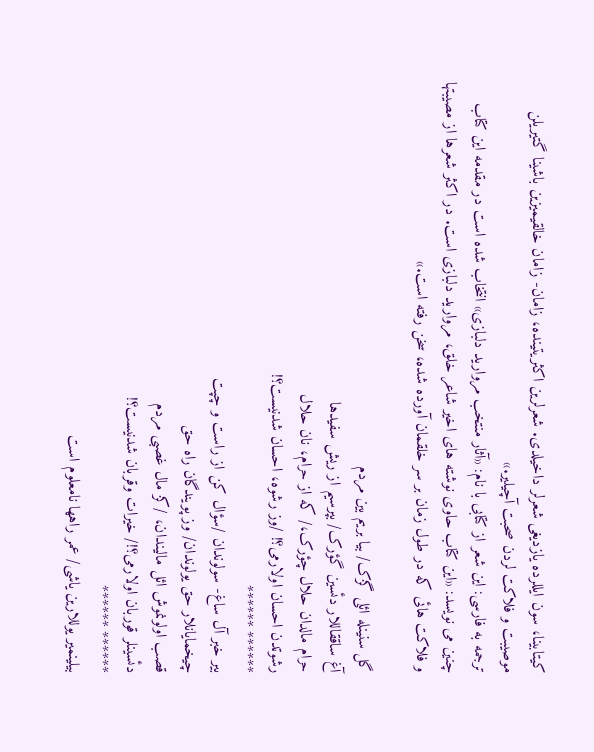کیتابینا، سون ایللرده یازدیغی شعرلر داخیلدی. شعرلرین اکثریتینده، زامان- زامان خالقیمیزین باشینا گتیریلن موصیبت و فلاکت لردن صحبت آچیلیر.»
ترجمه به فارسی: این شعر از کتابی با نام: «آثار منتخب مروارید دلبازی» انتخاب شده است در مقدمه این کتاب چنین می نویسد: «این کتاب حاوی نوشته های اخیر شاعر خلق، مروارید دلبازی است. در اکثر شعرها از مصیبتها و فلاکت هائی که در طول زمان بر سر خلقمان آورده شده، سخن رفته است.»

گل سنینله ائلی گزک/ بیا بریم بین مردم
آغ ساققاللار دئسین گؤرک/ بپرسیم از ریش سفیدها
حرام مالدان حلال چؤرک،/ که از حرام، نان حلال
رشوتدن احسان اولارمی؟! /وز رشوه، احسان شدنیست؟!
****** ******
بیر خبر آل ساغ- سولوندان /سؤال کن از راست و چپت
چیخمایانلار حق یولوندان/ وز پویندگان راه حق
قصب اولونموش ائل مالیندان، /کز مال غصبی مردم
دئسینلر قوربان اولارمی؟!/ خیرات وقربان شدنیست؟!
****** ******
بیلینمیر یوللارین یاشی/ عمر راهها نامعلوم است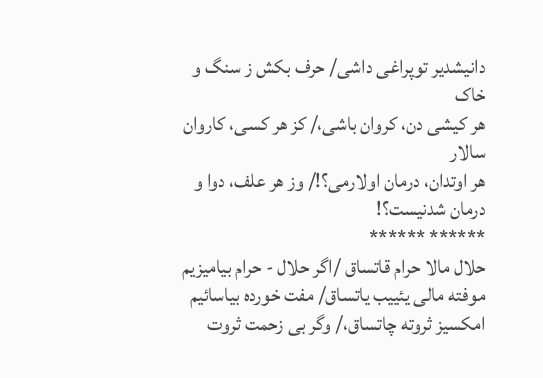دانیشدیر توپراغی داشی/ حرف بکش ز سنگ و خاک
هر کیشی دن، کروان باشی،/ کز هر کسی، کاروان سالار
هر اوتدان، درمان اولارمی؟!/ وز هر علف، دوا و درمان شدنیست؟!
****** ******
حلال مالا حرام قاتساق /اگر حلال - حرام بیامیزیم
موفته مالی یئییب یاتساق/ مفت خورده بیاسائیم
امکسیز ثروته چاتساق،/ وگر بی زحمت ثروت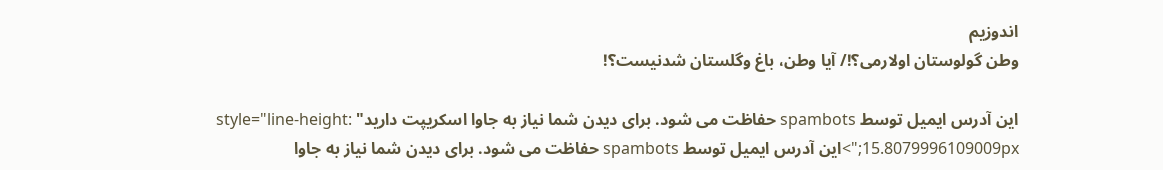اندوزیم
وطن گولوستان اولارمی؟!/ آیا وطن، باغ وگلستان شدنیست؟!

این آدرس ایمیل توسط spambots حفاظت می شود. برای دیدن شما نیاز به جاوا اسکریپت دارید" style="line-height: 15.8079996109009px;">این آدرس ایمیل توسط spambots حفاظت می شود. برای دیدن شما نیاز به جاوا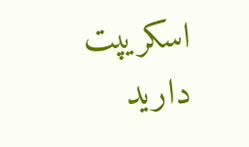اسکریپت دارید